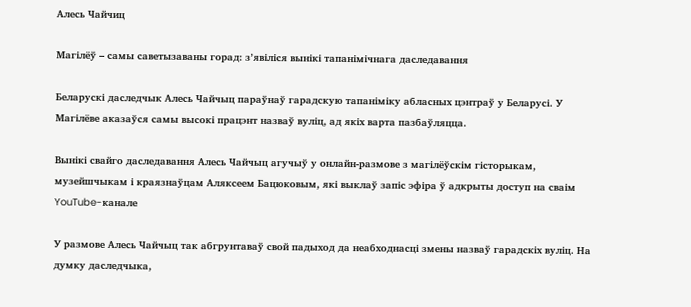Алесь Чайчиц

Магілёў – самы саветызаваны горад: з’явіліся вынікі тапанімічнага даследавання

Беларускі даследчык Алесь Чайчыц параўнаў гарадскую тапаніміку абласных цэнтраў у Беларусі. У Магілёве аказаўся самы высокі працэнт назваў вуліц, ад якіх варта пазбаўляцца.

Вынікі свайго даследавання Алесь Чайчыц агучыў у онлайн-размове з магілёўскім гісторыкам, музейшчыкам і краязнаўцам Аляксеем Бацюковым, які выклаў запіс эфіра ў адкрыты доступ на сваім YouTube-канале

У размове Алесь Чайчыц так абгрунтаваў свой падыход да неабходнасці змены назваў гарадскіх вуліц. На думку даследчыка,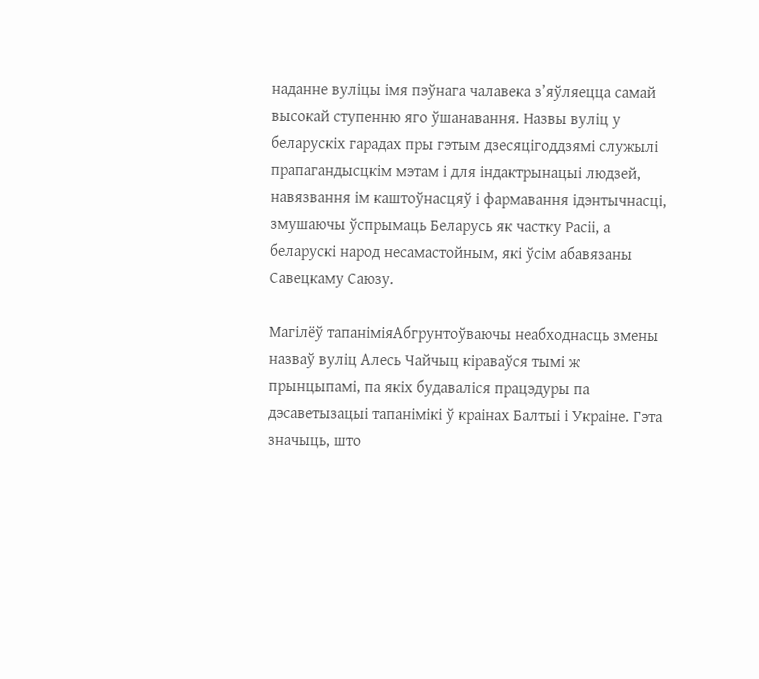наданне вуліцы імя пэўнага чалавека з’яўляецца самай высокай ступенню яго ўшанавання. Назвы вуліц у беларускіх гарадах пры гэтым дзесяцігоддзямі служылі прапагандысцкім мэтам і для індактрынацыі людзей, навязвання ім каштоўнасцяў і фармавання ідэнтычнасці, змушаючы ўспрымаць Беларусь як частку Расіі, а беларускі народ несамастойным, які ўсім абавязаны Савецкаму Саюзу.

Магілёў тапаніміяАбгрунтоўваючы неабходнасць змены назваў вуліц Алесь Чайчыц кіраваўся тымі ж прынцыпамі, па якіх будаваліся працэдуры па дэсаветызацыі тапанімікі ў краінах Балтыі і Украіне. Гэта значыць, што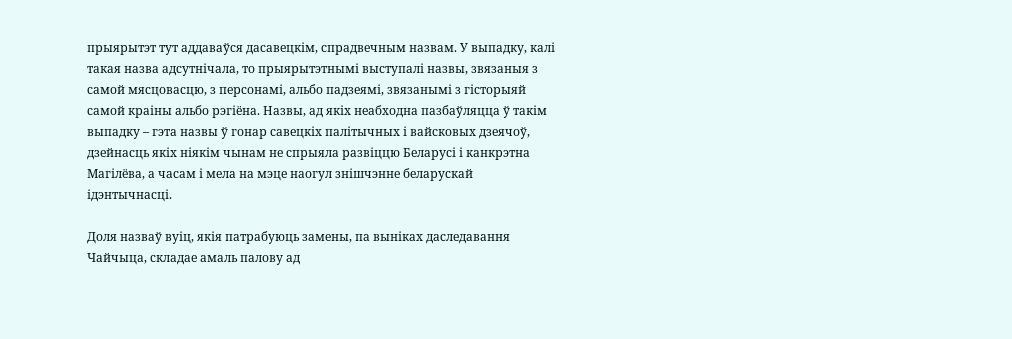прыярытэт тут аддаваўся дасавецкім, спрадвечным назвам. У выпадку, калі такая назва адсутнічала, то прыярытэтнымі выступалі назвы, звязаныя з самой мясцовасцю, з персонамі, альбо падзеямі, звязанымі з гісторыяй самой краіны альбо рэгіёна. Назвы, ад якіх неабходна пазбаўляцца ў такім выпадку – гэта назвы ў гонар савецкіх палітычных і вайсковых дзеячоў, дзейнасць якіх ніякім чынам не спрыяла развіццю Беларусі і канкрэтна Магілёва, а часам і мела на мэце наогул знішчэнне беларускай ідэнтычнасці.

Доля назваў вуіц, якія патрабуюць замены, па выніках даследавання Чайчыца, складае амаль палову ад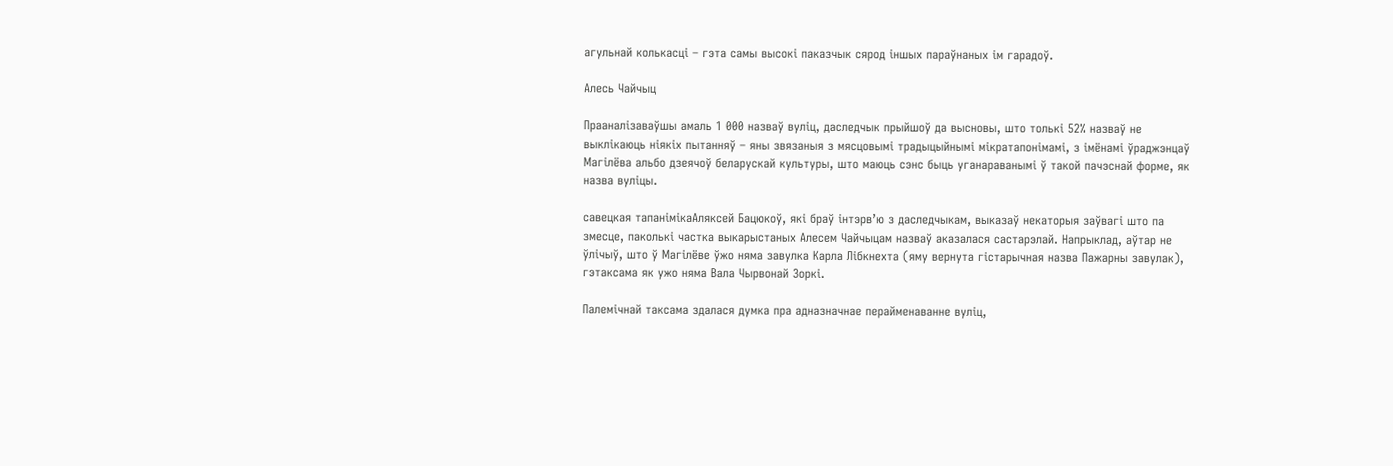агульнай колькасці – гэта самы высокі паказчык сярод іншых параўнаных ім гарадоў.

Алесь Чайчыц

Прааналізаваўшы амаль 1 000 назваў вуліц, даследчык прыйшоў да высновы, што толькі 52% назваў не выклікаюць ніякіх пытанняў – яны звязаныя з мясцовымі традыцыйнымі мікратапонімамі, з імёнамі ўраджэнцаў Магілёва альбо дзеячоў беларускай культуры, што маюць сэнс быць уганараванымі ў такой пачэснай форме, як назва вуліцы.

савецкая тапанімікаАляксей Бацюкоў, які браў інтэрв’ю з даследчыкам, выказаў некаторыя заўвагі што па змесце, паколькі частка выкарыстаных Алесем Чайчыцам назваў аказалася састарэлай. Напрыклад, аўтар не ўлічыў, што ў Магілёве ўжо няма завулка Карла Лібкнехта (яму вернута гістарычная назва Пажарны завулак), гэтаксама як ужо няма Вала Чырвонай Зоркі.

Палемічнай таксама здалася думка пра адназначнае перайменаванне вуліц,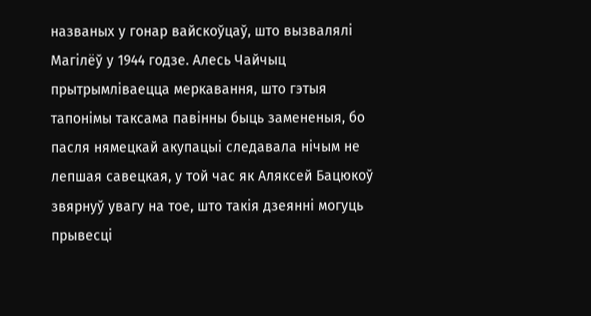названых у гонар вайскоўцаў, што вызвалялі Магілёў у 1944 годзе. Алесь Чайчыц прытрымліваецца меркавання, што гэтыя тапонімы таксама павінны быць замененыя, бо пасля нямецкай акупацыі следавала нічым не лепшая савецкая, у той час як Аляксей Бацюкоў звярнуў увагу на тое, што такія дзеянні могуць прывесці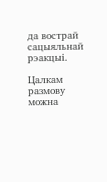да вострай сацыяльнай рэакцыі.

Цалкам размову можна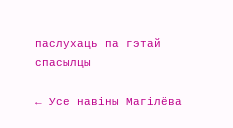паслухаць па гэтай спасылцы

← Усе навіны Магілёва